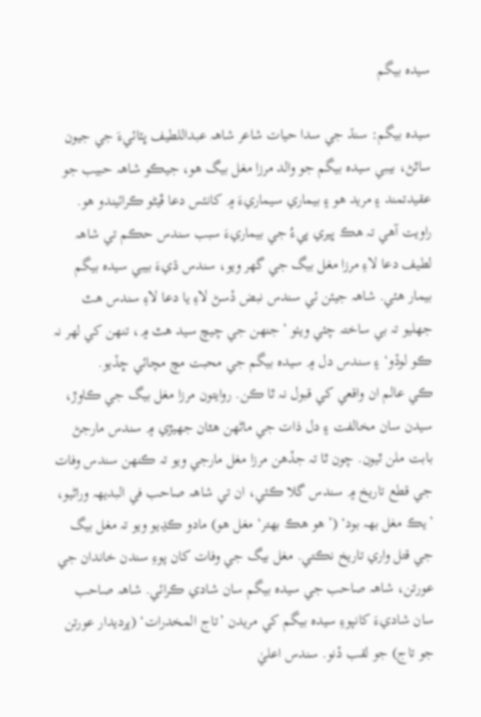سيده بيگم

سيده بيگم: سنڌ جي سدا حيات شاعر شاھہ عبداللطيف ڀٽائيءَ جي جيون ساٿڻ، بيبي سيده بيگم جو والد مرزا مغل بيگ هو، جيڪو شاھہ حبيب جو عقيدتمند ۽ مريد هو ۽ بيماري سيماريءَ ۾ کانئس دعا ڦيڻو ڪرائيندو هو. راويت آهي تہ هڪ ڀيري پيءُ جي بيماريءَ سبب سندس حڪم تي شاھہ لطيف دعا لاءِ مرزا مغل بيگ جي گهر ويو، سندس ڌيءَ بيبي سيده بيگم بيمار هئي. شاھہ جيئن ئي سندس نبض ڏسڻ لاءِ يا دعا لاءِ سندس هٿ جهليو تہ بي ساختہ چئي ويٺو ’جنهن جي چيچ سيد هٿ ۾، تنهن کي لھر نہ ڪو لوڏو‘ ۽ سندس دل ۾ سيده بيگم جي محبت مچ مچائي ڇڏيو.
ڪي عالم ان واقعي کي قبول نہ ٿا ڪن. روايتون مرزا مغل بيگ جي ڪاوڙ، سيدن سان مخالفت ۽ دل ذات جي ماڻهن هٿان جهيڙي ۾ سندس مارجڻ بابت ملن ٿيون. چون ٿا تہ جڏهن مرزا مغل مارجي ويو تہ ڪنهن سندس وفات جي قطع تاريخ ۾ سندس گلا ڪئي، ان تي شاھہ صاحب في البديھہ وراڻيو، ’يڪ مغل بھہ بود‘ (’هو هڪ بهتر‘ مغل هو) مادو ڪڍيو ويو تہ مغل بيگ جي قتل واري تاريخ نڪتي. مغل بيگ جي وفات کان پوءِ سندن خاندان جي عورتن، شاھہ صاحب جي سيده بيگم سان شادي ڪرائي. شاھہ صاحب سان شاديءَ کانپوءِ سيده بيگم کي مريدن ’تاج المخدرات‘ (پرديدار عورتن جو تاج) جو لقب ڏنو. سندس اعليٰ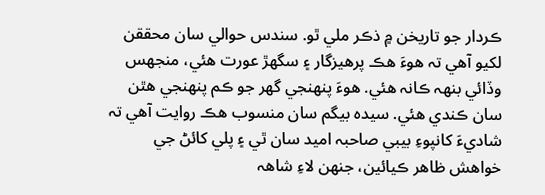ڪردار جو تاريخن ۾ ذڪر ملي ٿو. سندس حوالي سان محققن لکيو آهي تہ هوءَ هڪ پرهيزگار ۽ سگهڙ عورت هئي، منجهس وڏائي بنھہ ڪانہ هئي. هوءَ پنھنجي گهر جو ڪم پنھنجي هٿن سان ڪندي هئي. سيده بيگم سان منسوب هڪ روايت آهي تہ شاديءَ کانپوءِ بيبي صاحبہ اميد سان ٿي ۽ پلي کائڻ جي خواهش ظاهر ڪيائين، جنهن لاءِ شاھہ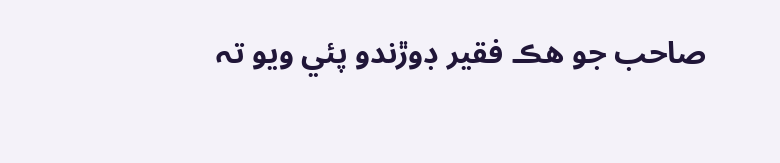صاحب جو هڪ فقير ڊوڙندو پئي ويو تہ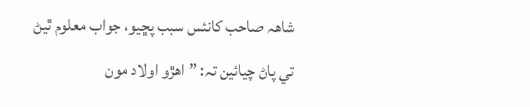شاھہ صاحب کانئس سبب پڇيو، جواب معلوم ٿيڻ تي پاڻ چيائين تہ: ”اهڙو اولاد مون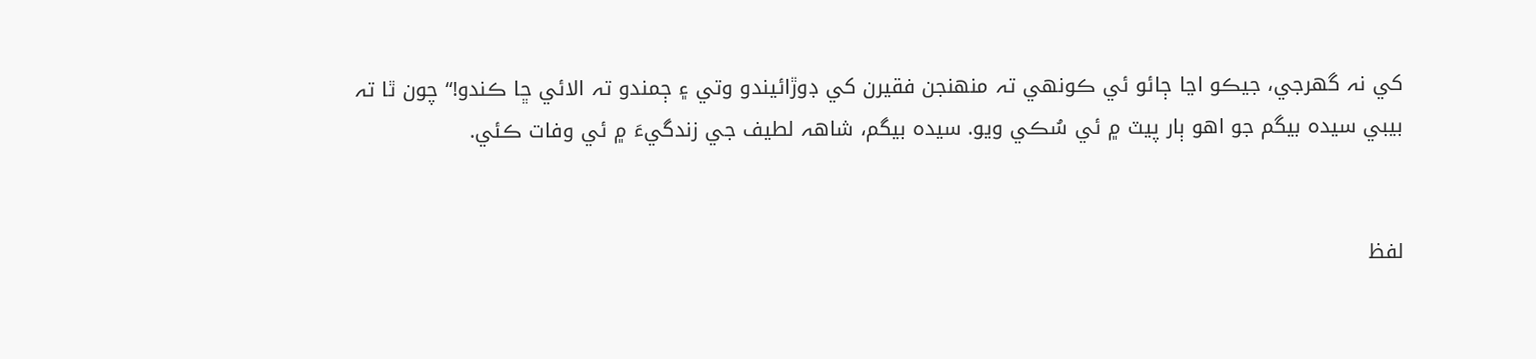کي نہ گهرجي، جيڪو اڃا ڄائو ئي ڪونهي تہ منهنجن فقيرن کي ڊوڙائيندو وتي ۽ ڄمندو تہ الائي ڇا ڪندو!“ چون ٿا تہ بيبي سيده بيگم جو اهو ٻار پيٽ ۾ ئي سُڪي ويو. سيده بيگم، شاھہ لطيف جي زندگيءَ ۾ ئي وفات ڪئي.


لفظ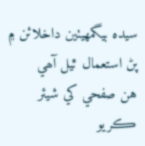سيده بيگمھيٺين داخلائن ۾ پڻ استعمال ٿيل آھي
هن صفحي کي شيئر ڪريو